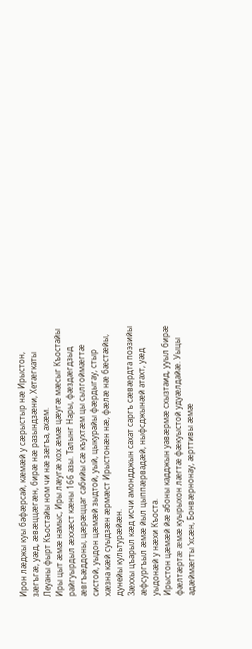Ирон лæджы куы бафæрсай, кæмæй у сæрыстыр нæ Ирыстон, зæгъгæ, уæд, æвæццæгæн, бирæ нæ разындзæни, Хетæгкаты Леуаны фырт Къостайы ном чи нæ зæгъа, ахæм.
Иры цыт æмæ намыс, Иры лæугæ хох æмæ цæугæ мæсыг Къостайы райгуырдыл æххæст кæны 166 азы. Талынг Нары, фæздæгдзыд æвгъæддоны, цæрæццаг сабийы сæ къухтæм цы сылгоймæгтæ систой, уыдон цæмæй зыдтой, уый, цыкурайы фæрдыгау, стыр хæзна кæй суыдзæн æрмæст Ирыстонæн нæ, фæлæ нæ бæстæйы, дунейы культурæйæн.
3æххы цъарыл кæд исчи амондджын сахат саргъ сæвæрдта поэзийы æфсургъыл æмæ йыл цыппæрвадæй, ныфсджынæй атахт, уæд уыдонæй у нæхи Къоста.
Ирыстон цæмæй йæ абоны кадджын уавæрмæ схызтаид, ууыл бирæ фæлтæртæ æмæ куырыхон лæгтæ фæкуыстой удуæлдайæ. Уыцы адæймæгты ‘хсæн, Бонвæрнонау, æрттивы æмæ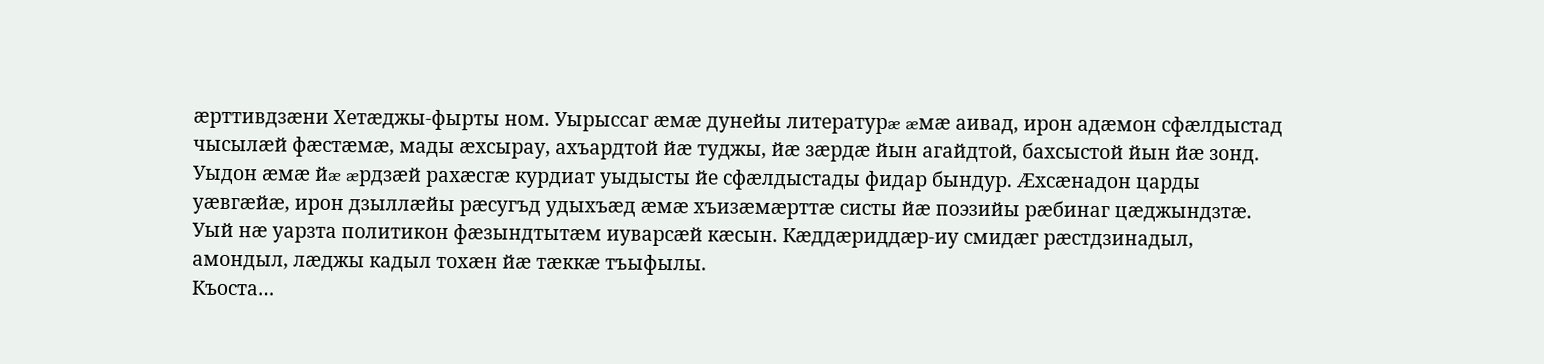æрттивдзæни Хетæджы-фырты ном. Уырыссаг æмæ дунейы литературæ æмæ аивад, ирон адæмон сфæлдыстад чысылæй фæстæмæ, мады æхсырау, ахъардтой йæ туджы, йæ зæрдæ йын агайдтой, бахсыстой йын йæ зонд. Уыдон æмæ йæ æрдзæй рахæсгæ курдиат уыдысты йе сфæлдыстады фидар бындур. Æхсæнадон царды уæвгæйæ, ирон дзыллæйы рæсугъд удыхъæд æмæ хъизæмæрттæ систы йæ поэзийы рæбинаг цæджындзтæ. Уый нæ уарзта политикон фæзындтытæм иуварсæй кæсын. Кæддæриддæр-иу смидæг рæстдзинадыл, амондыл, лæджы кадыл тохæн йæ тæккæ тъыфылы.
Къоста…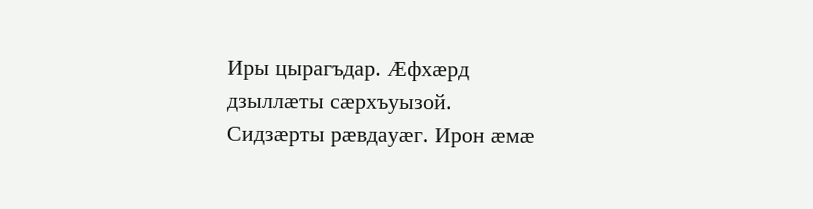Иры цырагъдар. Æфхæрд дзыллæты сæрхъуызой. Сидзæрты рæвдауæг. Ирон æмæ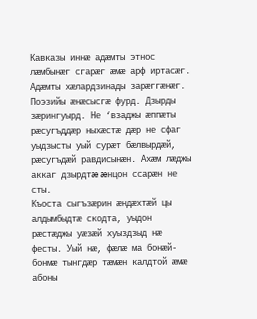Кавказы иннæ адæмты этнос лæмбынæг сгарæг æмæ арф иртасæг. Адæмты хæлардзинады зарæггæнæг. Поэзийы æнæсысгæ фурд. Дзырды зæрингуырд. Не ‘взаджы æппæты рæсугъддæр ныхæстæ дæр не сфаг уыдзысты уый сурæт бæлвырдæй, рæсугъдæй равдисынæн. Ахæм лæджы аккаг дзырдтæ æнцон ссарæн не сты.
Къоста сыгъзæрин æндæхтæй цы алдымбыдтæ скодта, уыдон рæстæджы уæзæй хуыздзыд нæ фесты. Уый нæ, фæлæ ма бонæй-бонмæ тынгдæр тæмæн калдтой æмæ абоны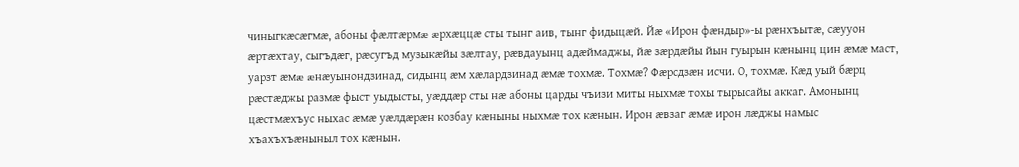чиныгкæсæгмæ, абоны фæлтæрмæ æрхæццæ сты тынг аив, тынг фидыцæй. Йæ «Ирон фæндыр»-ы рæнхъытæ, сæууон æртæхтау, сыгъдæг, рæсугъд музыкæйы зæлтау, рæвдауынц адæймаджы, йæ зæрдæйы йын гуырын кæнынц цин æмæ маст, уарзт æмæ æнæуынондзинад, сидынц æм хæлардзинад æмæ тохмæ. Тохмæ? Фæрсдзæн исчи. О, тохмæ. Кæд уый бæрц рæстæджы размæ фыст уыдысты, уæддæр сты нæ абоны царды чъизи миты ныхмæ тохы тырысайы аккаг. Амонынц цæстмæхъус ныхас æмæ уæлдæрæн козбау кæныны ныхмæ тох кæнын. Ирон æвзаг æмæ ирон лæджы намыс хъахъхъæныныл тох кæнын.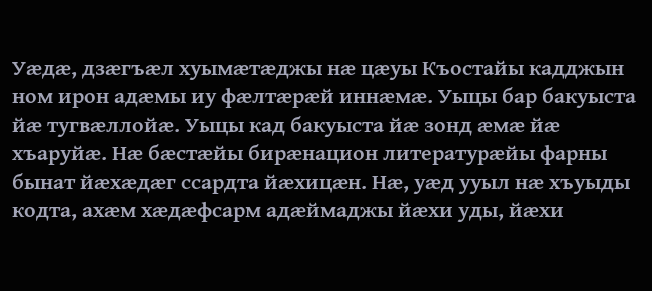Уæдæ, дзæгъæл хуымæтæджы нæ цæуы Къостайы кадджын ном ирон адæмы иу фæлтæрæй иннæмæ. Уыцы бар бакуыста йæ тугвæллойæ. Уыцы кад бакуыста йæ зонд æмæ йæ хъаруйæ. Нæ бæстæйы бирæнацион литературæйы фарны бынат йæхæдæг ссардта йæхицæн. Нæ, уæд ууыл нæ хъуыды кодта, ахæм хæдæфсарм адæймаджы йæхи уды, йæхи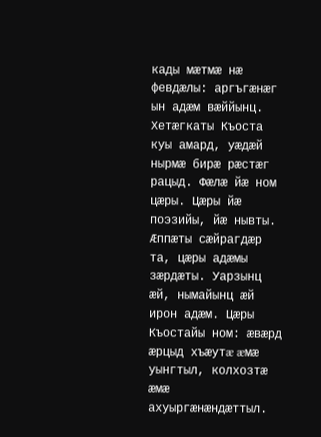кады мæтмæ нæ февдæлы: аргъгæнæг ын адæм вæййынц.
Хетæгкаты Къоста куы амард, уæдæй нырмæ бирæ рæстæг рацыд. Фæлæ йæ ном цæры. Цæры йæ поэзийы, йæ нывты. Æппæты сæйрагдæр та, цæры адæмы зæрдæты. Уарзынц æй, нымайынц æй ирон адæм. Цæры Къостайы ном: æвæрд æрцыд хъæутæ æмæ уынгтыл, колхозтæ æмæ ахуыргæнæндæттыл.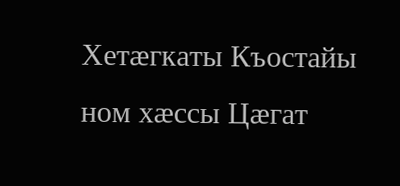Хетæгкаты Къостайы ном хæссы Цæгат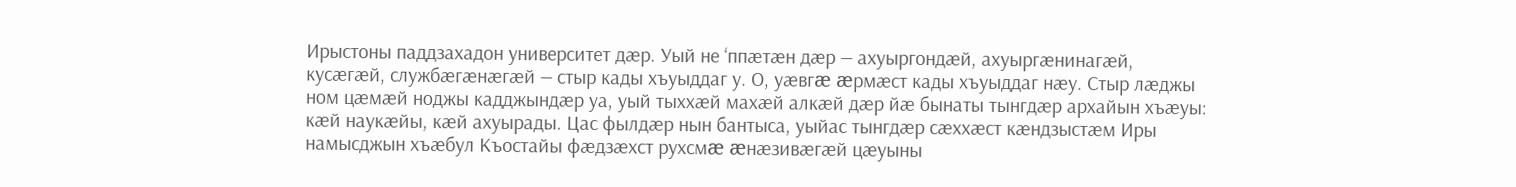Ирыстоны паддзахадон университет дæр. Уый не ‘ппæтæн дæр — ахуыргондæй, ахуыргæнинагæй, кусæгæй, службæгæнæгæй — стыр кады хъуыддаг у. О, уæвгæ æрмæст кады хъуыддаг нæу. Стыр лæджы ном цæмæй ноджы кадджындæр уа, уый тыххæй махæй алкæй дæр йæ бынаты тынгдæр архайын хъæуы: кæй наукæйы, кæй ахуырады. Цас фылдæр нын бантыса, уыйас тынгдæр сæххæст кæндзыстæм Иры намысджын хъæбул Къостайы фæдзæхст рухсмæ æнæзивæгæй цæуыны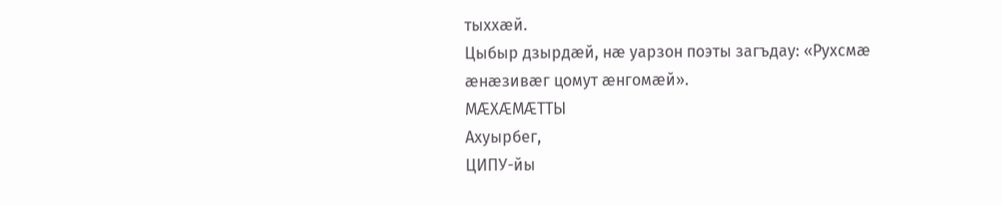тыххæй.
Цыбыр дзырдæй, нæ уарзон поэты загъдау: «Рухсмæ æнæзивæг цомут æнгомæй».
МÆХÆМÆТТЫ
Ахуырбег,
ЦИПУ-йы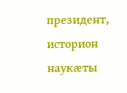президент,
историон наукæты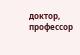доктор, профессор